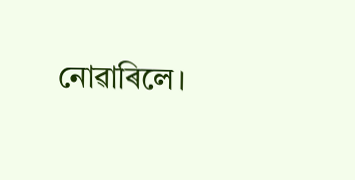নোৱাৰিলে।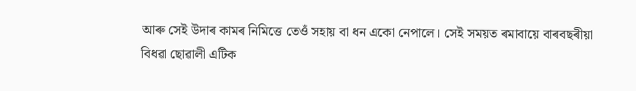আৰু সেই উদাৰ কামৰ নিমিত্তে তেওঁ সহায় বা ধন একো নেপালে। সেই সময়ত ৰমাবায়ে বাৰবছৰীয়া বিধৱা ছোৱালী এটিক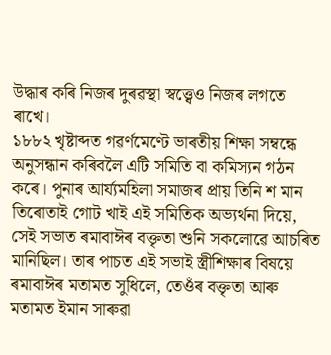উদ্ধাৰ কৰি নিজৰ দুৰৱস্থা স্বত্ত্বেও নিজৰ লগতে ৰাখে।
১৮৮২ খৃষ্টাব্দত গৱৰ্ণমেণ্টে ভাৰতীয় শিক্ষা সম্বন্ধে অনুসন্ধান কৰিবলৈ এটি সমিতি বা কমিস্যন গঠন কৰে। পুনাৰ আৰ্য্যমহিলা সমাজৰ প্ৰায় তিনি শ মান তিৰোতাই গোট খাই এই সমিতিক অভ্যৰ্থনা দিয়ে, সেই সভাত ৰমাবাঈৰ বক্তৃতা শুনি সকলোৱে আচৰিত মানিছিল। তাৰ পাচত এই সভাই স্ত্ৰীশিক্ষাৰ বিষয়ে ৰমাবাঈৰ মতামত সুধিলে, তেওঁৰ বক্তৃতা আৰু মতামত ইমান সাৰুৱা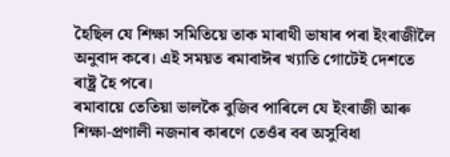হৈছিল যে শিক্ষা সমিতিয়ে তাক মাৰাথী ভাষাৰ পৰা ইংৰাজীলৈ অনুবাদ কৰে। এই সময়ত ৰমাবাঈৰ খ্যাতি গোটেই দেশতে ৰাষ্ট্ৰ হৈ পৰে।
ৰমাবায়ে তেতিয়া ভালকৈ বুজিব পাৰিলে যে ইংৰাজী আৰু শিক্ষা-প্ৰণালী নজনাৰ কাৰণে তেওঁৰ বৰ অসুবিধা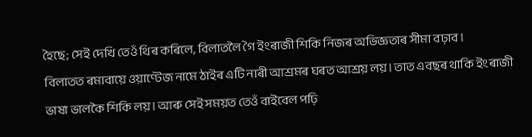হৈছে; সেই দেখি তেওঁ থিৰ কৰিলে, বিলাতলৈ গৈ ইংৰাজী শিকি নিজৰ অভিজ্ঞতাৰ সীমা বঢ়াব।
বিলাতত ৰমাবায়ে ওয়াণ্টেজ নামে ঠাইৰ এটি নাৰী আশ্ৰমৰ ঘৰত আশ্ৰয় লয়। তাত এবছৰ থাকি ইংৰাজী ভাষা ভালকৈ শিকি লয়। আৰু সেই সময়ত তেওঁ বাইবেল পঢ়ি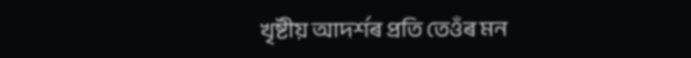খৃষ্টীয় আদৰ্শৰ প্ৰতি তেওঁৰ মন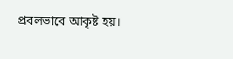প্ৰবলভাবে আকৃষ্ট হয়।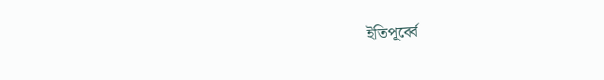ইতিপূৰ্ব্বে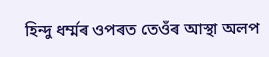হিন্দু ধৰ্ম্মৰ ওপৰত তেওঁৰ আস্থা অলপ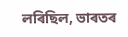লৰিছিল, ভাৰতৰ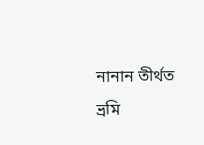নানান তীৰ্থত ভ্ৰমি